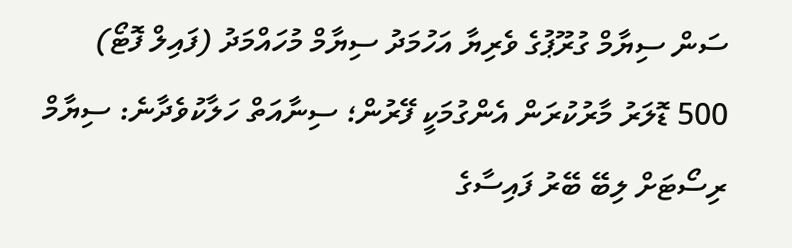ސަން ސިޔާމް ގުރޫޕުގެ ވެރިޔާ އަހުމަދު ސިޔާމް މުހައްމަދު (ފައިލް ފޮޓޯ)
500 ޑޮލަރު މާރުކުރަން އެންގުމަކީ ފޭރުން؛ ސިނާއަތް ހަލާކުވެދާނެ: ސިޔާމް
ރިސޯޓަށް ލިބޭ ބޭރު ފައިސާގެ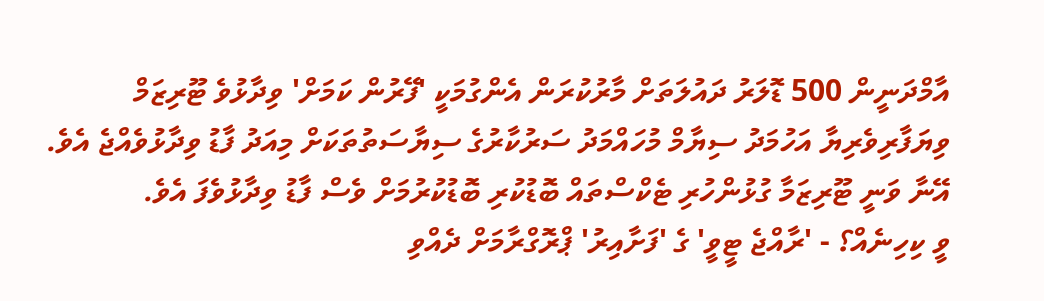އާމްދަނީން 500 ޑޮލަރު ދައުލަތަށް މާރުކުރަން އެންގުމަކީ 'ފޭރުން ކަމަށް' ވިދާޅުވެ ޓޫރިޒަމް ވިޔަފާރިވެރިޔާ އަހުމަދު ސިޔާމް މުހައްމަދު ސަރުކާރުގެ ސިޔާސަތުތަކަށް މިއަދު ފާޑު ވިދާޅުވެއްޖެ އެވެ.
އޭނާ ވަނީ ޓޫރިޒަމާ ގުޅުންހުރި ޓެކްސްތައް ބޮޑުކުރި ބޮޑުކުރުމަށް ވެސް ފާޑު ވިދާޅުވެފަ އެވެ.
ވީ ކިހިނެއް؟ - 'ރާއްޖެ ޓީވީ' ގެ 'ފަށާއިރު' ޕްރޮގްރާމަށް ދެއްވި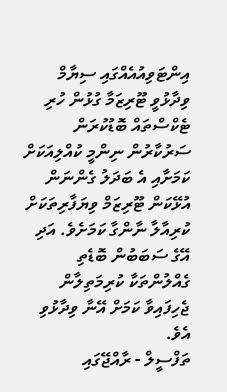އިންޓަވިއުއެއްގައި ސިޔާމް ވިދާޅުވީ ޓޫރިޒަމާ ގުޅުން ހުރި ޓެކްސްތައް ބޮޑުކުރަން ސަރުކާރުން ނިންމީ ކުއްލިއަކަށް ކަމަށާއި އެ ބަދަލު ގެންނަން އުޅޭކަން ޓޫރިޒަމް ވިޔަފާރިތަކަށް ކުރިއާލާ ނާންގާ ކަމަށެވެ. އަދި އޭގެ ސަބަބުން ބޮޑެތި ގެއްލުންތަކާ ކުރިމަތިލާން ޖެހިފައިވާ ކަމަށް އޭނާ ވިދާޅުވި އެވެ.
ތަފްސީލް - ރާއްޖޭގައި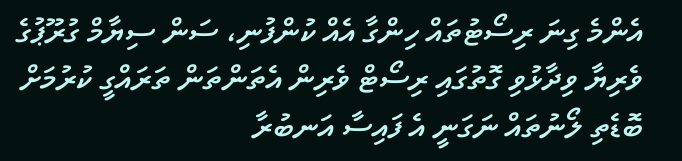އެންމެ ގިނަ ރިސޯޓުތައް ހިންގާ އެއް ކުންފުނި، ސަން ސިޔާމް ގުރޫޕުގެ ވެރިޔާ ވިދާޅުވި ގޮތުގައި ރިސޯޓް ވެރިން އެތަންތަން ތަރައްގީ ކުރުމަށް ބޮޑެތި ލޯނުތައް ނަގަނީ އެ ފައިސާ އަނބުރާ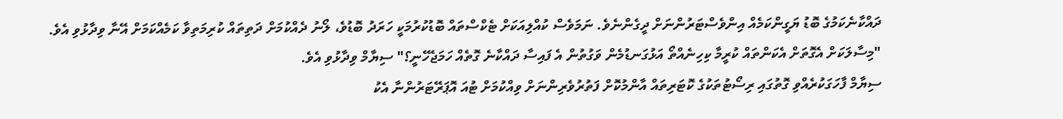ދައްކާނެކަމުގެ ބޮޑު ޔަގީންކަމެއް އިންވެސްޓަރުންނަށް ދީގެންނެވެ. ނަމަވެސް ކުއްލިއަކަށް ޓެކްސްތައް ބޮޑުކުރުމަކީ ހަރަދު ބޮޑުވެ، ލޯނު ދެއްކުމަށް ދަތިތައް ކުރިމަތިވާ ކަމެއްކަމަށް އޭނާ ވިދާޅުވި އެވެ.
"މިސާލަކަށް އެގޮތަށް އެކަންތައް ކުރީމާ ކިހިނެއްތޯ އަޅުގަނޑުމެން ވަގުތުން އެ ފައިސާ ދައްކާނެ ގޮތެއް ހަމަޖެހޭނީ؟" ސިޔާމް ވިދާޅުވި އެވެ.
ސިޔާމް ފާހަގަކުރެއްވި ގޮތުގައި ރިސޯޓުތަކުގެ ކޮޓަރިތައް އާންމުކޮށް ފަތުރުވެރިންނަށް ވިއްކުމަށް ޓުއަ އޮޕަރޭޓަރުންނާ އެކު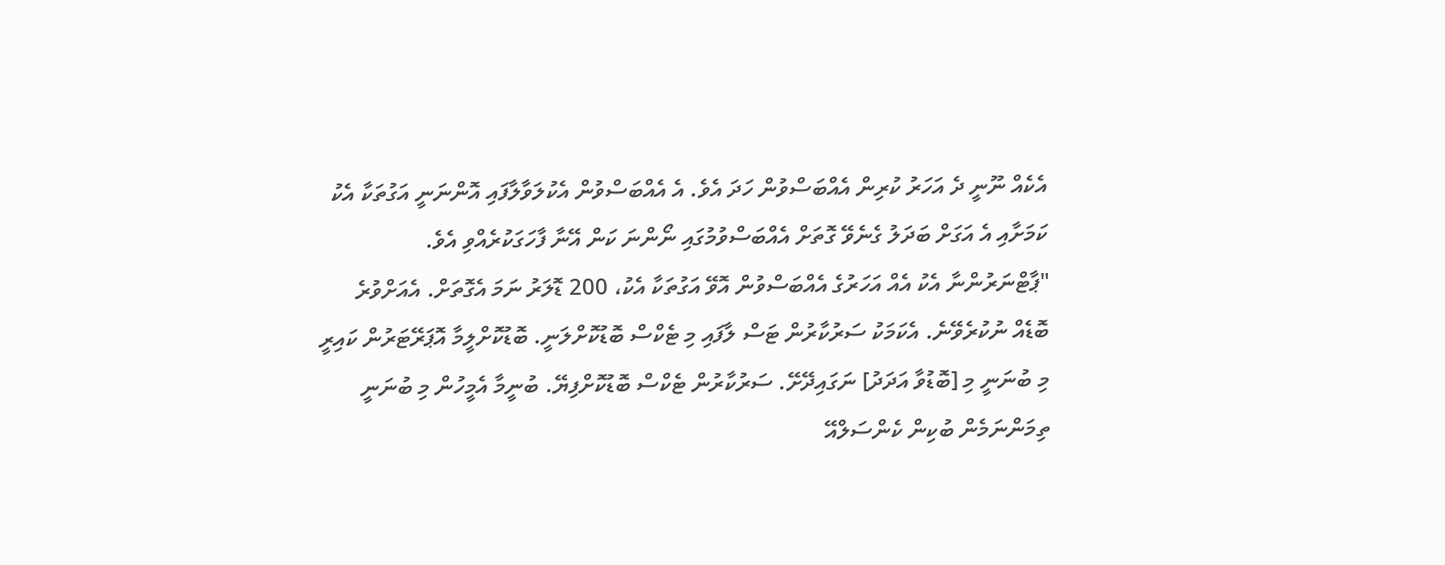އެކެއް ނޫނީ ދެ އަހަރު ކުރިން އެއްބަސްވުން ހަދަ އެވެ. އެ އެއްބަސްވުން އެކުލަވާލާފައި އޮންނަނީ އަގުތަކާ އެކު ކަމަށާއި އެ އަގަށް ބަދަލު ގެނެވޭ ގޮތަށް އެއްބަސްވުމުގައި ނޯންނަ ކަން އޭނާ ފާހަގަކުރެއްވި އެވެ.
"ޕާޓްނަރުންނާ އެކު އެއް އަހަރުގެ އެއްބަސްވުން އޮވޭ އަގުތަކާ އެކު، 200 ޑޮލަރު ނަމަ އެގޮތަށް. އެއަށްވުރެ ބޮޑެއް ނުކުރެވޭނެ. އެކަމަކު ސަރުކާރުން ޓަސް ލާފައި މި ޓެކްސް ބޮޑުކޮށްލަނީ. ބޮޑުކޮށްލީމާ އޮޕަރޭޓަރުން ކައިރީ މި ބުނަނީ މި [ބޮޑުވާ އަދަދު] ނަގައިދޭށޭ. ސަރުކާރުން ޓެކްސް ބޮޑުކޮށްފިޔޭ. ބުނީމާ އެމީހުން މި ބުނަނީ ތިމަންނަމެން ބުކިން ކެންސަލްއޭ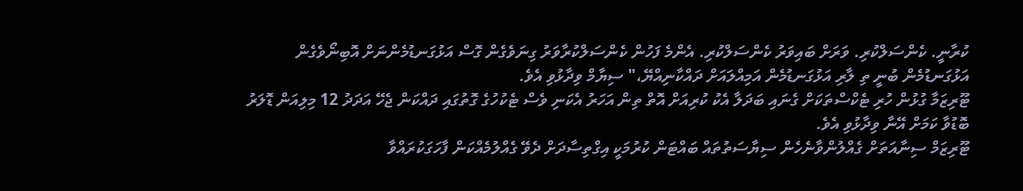ކުރާނީ. ކެންސަލްކުރި. ވަރަށް ބައިވަރު ކެންސަލްކުރި. އެންމެ ފަހުން ކެންސަލްކުރާވަރު ގިނަވެގެން ގޮސް އަޅުގަނޑުމެންނަށް އޮބިނޯވެގެން އަޅުގަނޑުމެން ބުނީ ތި ލާރި އަޅުގަނޑުމެން އަމިއްލައަށް ދައްކާނިއްޔޭ،" ސިޔާމް ވިދާޅުވި އެވެ.
ޓޫރިޒަމާ ގުޅުން ހުރި ޓެކްސްތަކަށް ގެނައި ބަދަލާ އެކު ކުރިއަށް އޮތް ތިން އަހަރު އެކަނި ވެސް ޓެކުހުގެ ގޮތުގައި ދައްކަން ޖެހޭ އަދަދު 12 މިލިއަން ޑޮލަރު ބޮޑުވާ ކަމަށް އޭނާ ވިދާޅުވި އެވެ.
ޓޫރިޒަމް ސިނާއަތަށް ގެއްލުންވާނެހެން ސިޔާސަތުތައް ބައްޓަން ކުރުމަކީ އިގްތިސާދަށް ދެވޭ ގެއްލުމެއްކަން ފާހަގަކުރައްވާ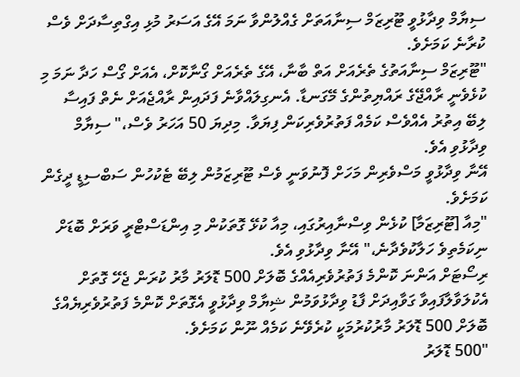ސިޔާމް ވިދާޅުވީ ޓޫރިޒަމް ސިނާއަތަށް ގެއްލުންވާ ނަމަ އޭގެ އަސަރު މުޅި އިގްތިސާދަށް ވެސް ކުރާނެ ކަމަށެވެ.
"ޓޫރިޒަމް ސިނާއަތުގެ ތެރެއަށް އަތް ބާނާ، އޭގެ ތެރެއަށް ގޯނާކޮށް، އެއަށް ގޯސް ހަދާ ނަމަ މި ކުޅެވެނީ ރާއްޖޭގެ ރައްޔިތުންގެ މޭގަނޑާ. އެނގިލައްވާނެ ފަދައިން ރާއްޖެއަށް ނެތް ފައިސާ ލިބޭ އިތުރު އެއްވެސް ކަމެއް ފަތުރުވެރިކަން ފިޔަވާ. މިދިޔަ 50 އަހަރު ވެސް،" ސިޔާމް ވިދާޅުވި އެވެ.
އޭނާ ވިދާޅުވީ މަސްވެރިން މަހަށް ފޮނުވަނީ ވެސް ޓޫރިޒަމުން ލިބޭ ޓެކުހުން ސަބްސިޑީ ދީގެން ކަމަށެވެ.
"މިއާ [ޓޫރިޒަމާ] ކުޅެން ވިސްނާއިރުގައި، މިއާ ކުޅޭ ގޮތަކުން މި އިންޑަސްޓްރީ ވަރަށް ބޮޑަށް ނިކަމެތިވެ ހަލާކުވެދާނެ،" އޭނާ ވިދާޅުވި އެވެ.
ރިސޯޓަށް އަންނަ ކޮންމެ ފަތުރުވެރިއެއްގެ ބޮލަށް 500 ޑޮލަރު މާރު ކުރަން ޖެހޭ ގޮތަށް އެކުލަވާލާފައިވާ ގަވާއިދަށް ފާޑު ވިދާޅުވަމުން ޝިޔާމް ވިދާޅުވީ އެގޮތަށް ކޮންމެ ފަތުރުވެރިޔެއްގެ ބޮލަށް 500 ޑޮލަރު މާރުކުރުމަކީ ކުރެވޭނެ ކަމެއް ނޫން ކަމަށެވެ.
"500 ޑޮލަރު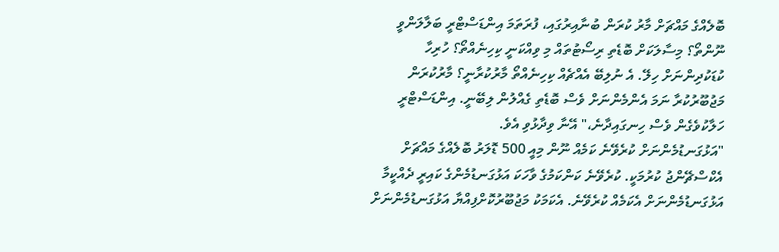ބޮލެއްގެ މައްޗަށް މާރު ކުރަން ބުނާއިރުގައި، ފުރަތަމަ އިންޑަސްޓްރީ ބަލާލަންވީ ނޫންތޯ؟ މިސާލަކަށް ބޮޑެތި ރިސޯޓުތައް މި ވިއްކަނީ ކިހިނެއްތޯ؟ ހުރިހާ ކުޑަކުދިންނަށް ހިލޭ. އެ ނުލިބޭ އެއްޗެއް ކިހިނެއްތޯ މާރުކުރާނީ؟ މާރުކުރަން މަޖުބޫރުކުރާ ނަމަ އެންމެންނަށް ވެސް ބޮޑެތި ގެއްލުން ލިބޭނީ. އިންޑަސްޓްރީ ހަލާކުވެގެން ވެސް ހިނގައިދާނެ،" އޭނާ ވިދާޅުވި އެވެ.
"އަޅުގަނޑުމެންނަށް ކުރެވޭނެ ކަމެއް ނޫން މިއީ 500 ޑޮލަރު ބޮލެއްގެ މައްޗަށް އެކްސްޗޭންޖު ކުރުމަކީ. ކުރެވޭނެ ކަންކަމުގެ ވާހަކަ އަޅުގަނޑުމެންގެ ކައިރީ ދެއްކީމާ އަޅުގަނޑުމެންނަށް އެކަމެއް ކުރެވޭނެ. އެކަމަކު މަޖުބޫރުކޮށްފިއްޔާ އަޅުގަނޑުމެންނަށް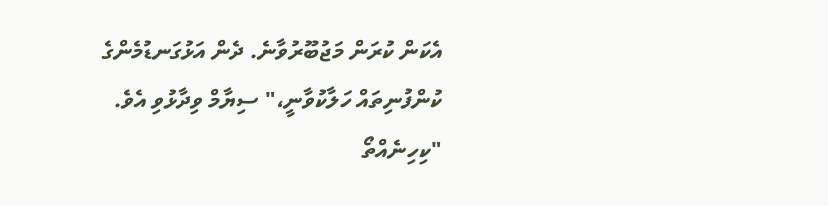އެކަން ކުރަން މަޖުބޫރުވާނެ. ދެން އަޅުގަނޑުމެންގެ ކުންފުނިތައް ހަލާކުވާނީ،" ސިޔާމް ވިދާޅުވި އެވެ.
"ކިހިނެއްތޯ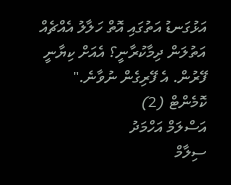އަޅުގަނޑު އަތުގައި އޮތް ހަލާލު އެއްޗެއް އަތުލަން ދިމާކުރާނީ؟ އެއަށް ކިޔާނީ ފޭރުން. އެ ފޭރިގެން ނުވާނެ."
ކޮމެންޓް (2)
އަސްލަމް އަހްމަދު
ސިލާމް